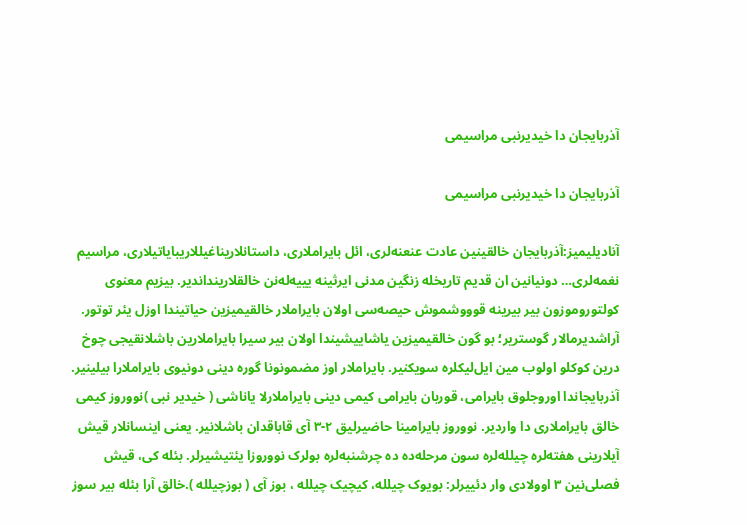آذربایجان دا خیدیرنبی مراسیمی

آذربایجان دا خیدیرنبی مراسیمی

آنادیلیمیز:آذربایجان خالقینین عادت عنعنه‌لری، ائل بایراملاری، داستانلاریناغیللاریبایاتیلاری، مراسیم نغمه‌لری… دونیانین ان قدیم تاریخله زنگین مدنی ایرثینه یییه‌له‌نن خالقلارینداندیر. بیزیم معنوی کولتوروموزون بیر بیرینه قوووشموش حیصه‌سی اولان بایراملار خالقیمیزین حیاتیندا اوزل یئر توتور. آراشدیرمالار گوستریر؛ بو گون خالقیمیزین یاشاییشیندا اولان بیر سیرا بایراملارین باشلانقیجی چوخ درین کوکلو اولوب مین ایل‌لیکلره سویکنیر. بایراملار اوز مضمونونا گوره دینی دونیوی بایراملارا بیلینیر. آذربایجاندا اوروجلوق بایرامی، قوربان بایرامی کیمی دینی بایراملارلا یاناشی ( خیدیر نبی )نووروز کیمی خالق بایراملاری دا واردیر. نووروز بایرامینا حاضیرلیق ۲-۳ آی قاباقدان باشلانیر. یعنی اینسانلار قیش آیلارینی هفته‌لره چیلله‌لره سون مرحله‌ده ده چرشنبه‌لره بولرک نووروزا یئتیشیرلر. بئله کی، قیش فصلی‌نین ۳ اوولادی وار دئییرلر: بویوک چیلله، کیچیک چیلله ، بوز آی ( بوزچیلله ).خالق آرا بئله بیر سوز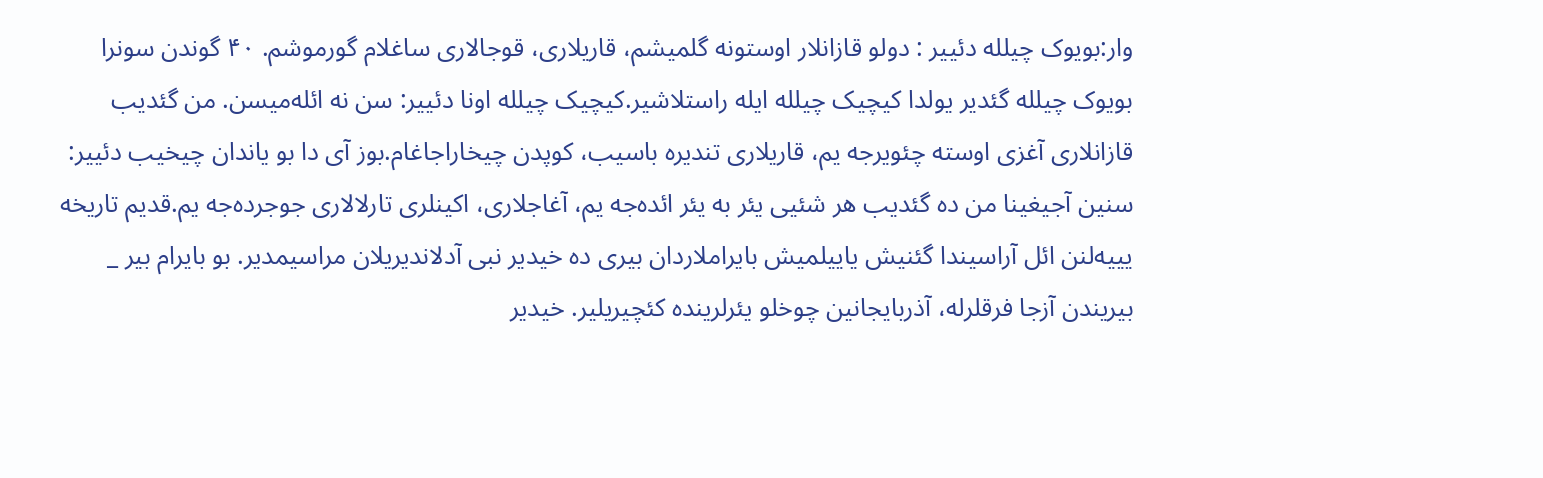وار:بویوک چیلله دئییر : دولو قازانلار اوستونه گلمیشم، قاریلاری، قوجالاری ساغلام گورموشم. ۴۰ گوندن سونرا بویوک چیلله گئدیر یولدا کیچیک چیلله ایله راستلاشیر.کیچیک چیلله اونا دئییر: سن نه ائله‌میسن. من گئدیب قازانلاری آغزی اوسته چئویرجه یم، قاریلاری تندیره باسیب، کوپدن چیخاراجاغام.بوز آی دا بو یاندان چیخیب دئییر: سنین آجیغینا من ده گئدیب هر شئیی یئر به یئر ائده‌جه یم، آغاجلاری، اکینلری تارلالاری جوجرده‌جه یم.قدیم تاریخه یییه‌لنن ائل آراسیندا گئنیش یاییلمیش بایراملاردان بیری ده خیدیر نبی آدلاندیریلان مراسیمدیر. بو بایرام بیر _ بیریندن آزجا فرقلرله، آذربایجانین چوخلو یئر‌لرینده کئچیریلیر. خیدیر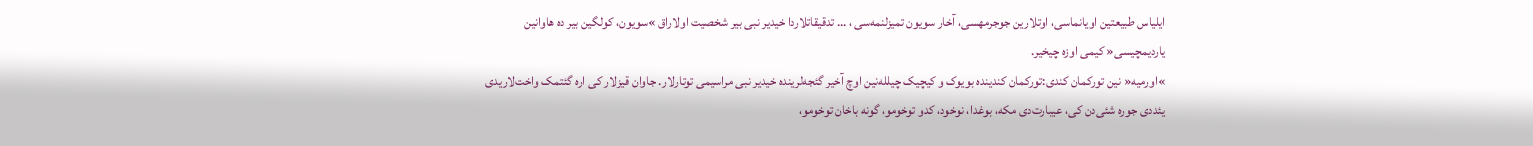ایلیاس طبیعتین اویانماسی، اوتلارین جوجرمهسی، آخار سویون تمیزلنمه‌سی ، … تدقیقاتلاردا خیدیر نبی بیر شخصیت اولاراق »سویون، کولگین بیر ده هاوانین یاردیمچیسی« کیمی اوزه چیخیر.
»اورمیه« نین تورکمان کندی:تورکمان کندینده بویوک و کیچیک چیلله‌نین اوچ آخیر گئجه‌لرینده خیدیر نبی مراسیمی توتارلار. جاوان قیزلار کی اره گئتمک واخت‌لاریدی یئددی جوره شئی‌دن کی، عیبارت‌دی مکه، بوغدا، نوخود، کدو توخومو، گونه باخان توخومو،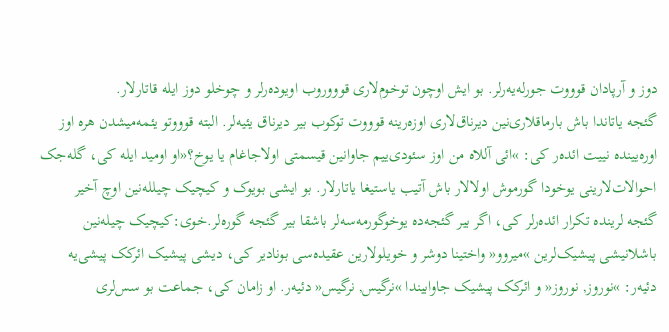دوز و آرپادان قوووت جورله‌یه‌رلر. بو ایش اوچون توخوم‌لاری قوووروب اویوده‌رلر و چوخلو دوز ایله قاتارلار.
گئجه یاتاندا باش بارماقلاری‌نین دیرناق‌لاری اوزه‌ر‌ینه قوووت توکوب بیر دیرناق یئیه‌لر. البته قوووتو یئمه‌میشدن هره اوز اوره‌یینده نییت ائده‌ر کی: »ائی آللاه من اوز سئودی‌ییم جاوانین قیسمتی اولاجاغام یا یوخ؟«او اومید ایله کی، گله‌جک احوالات‌لارینی یوخودا گورموش اولالار باش آتیب یاستیغا یاتارلار. بو ایشی بویوک و کیچیک چیلله‌نین اوچ آخیر گئجه ‌لرینده تکرار ائده‌رلر کی، اگر بیر گئجه‌ده یوخوگورمه‌سه‌لر باشقا بیر گئجه گوره‌لر.خوی:کیچیک چیله‌نین باشلانیشی پیشیک‌لرین »میروو« واختینا دوشر و خویلولارین عقیده‌سی بونادیر کی، دیشی پیشیک ائرکک پیشی‌یه دئیه‌ر: »نوروز, نوروز« و ائرکک پیشیک جاوابیندا »نرگیس, نرگیس« دئیه‌ر. او زامان کی، جماعت بو سس‌لری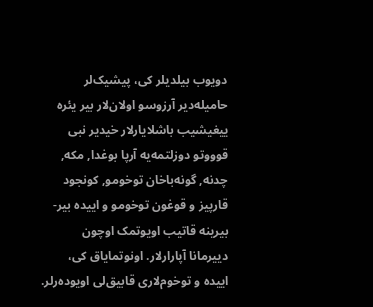دویوب بیلدیلر کی، پیشیک‌لر حامیله‌دیر آرزوسو اولان‌لار بیر یئره ییغیشیب باشلایارلار خیدیر نبی قوووتو دوز‌لتمه‌یه آرپا بوغدا, مکه, چدنه, گونه‌باخان توخومو, کونجود قارپیز و قوغون توخومو و اییده بیر- بیرینه قاتیب اویوتمک اوچون دییرمانا آپارارلار. اونوتمایاق کی، اییده و توخوم‌لاری قابیق‌لی اویوده‌رلر.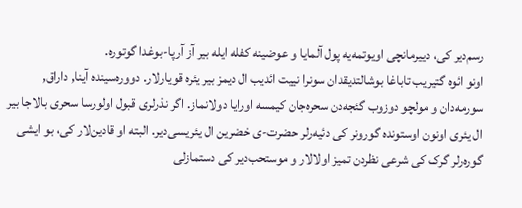رسم‌دیر‌ کی، دییرمانچی اویوتمه‌یه پول آلمایا و عوضینه کفله ‌ایله بیر آز آرپا-بوغدا گوتوره.
اونو ائوه گتیریب تاباغا بوشالتدیقدان سونرا نییت ائدیب ال د‌یمز بیر یئره قویارلار. دووره‌سینده آینا, داراق, سورمه‌دان و مولچو دوزوب گئجه‌دن سحره‌جان کیمسه اورایا دولانماز. اگر نذرلری قبول اولورسا سحری بالاجا بیر ال یئری اونون اوستونده گورونر کی دئیه‌رلر حضرت-ی خضرین ال یئریسی‌دیر. البته او قادین‌لار کی، بو ایشی گوره‌رلر گرک کی شرعی نظردن تمیز اولالار و موستحب‌دیر کی دستمازلی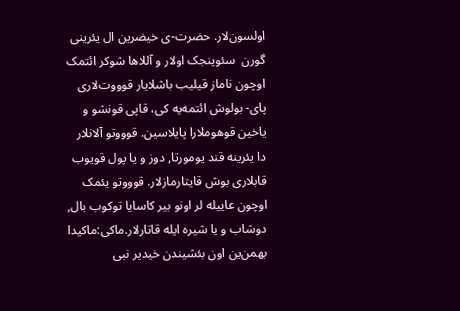اولسون‌لار. حضرت-ی خیضرین ال یئرینی گورن ‌ سئوینجک اولار و آللاها شوکر ائتمک اوچون ناماز قیلیب باشلایار قوووت‌لاری پای- بولوش ائتمه‌یه کی، قاپی‌ قونشو و یاخین قوهوملارا پایلاسین. قوووتو آلانلار دا یئرینه قند یومورتا, دوز و یا پول قویوب قابلاری بوش قایتارمازلار. قوووتو یئمک اوچون عاییله ‌لر اونو بیر کاسایا توکوب بال, دوشاب و یا شیره ایله قاتارلار.ماکی:ماکیدا بهمن‌ین اون بئشیندن خیدیر نبی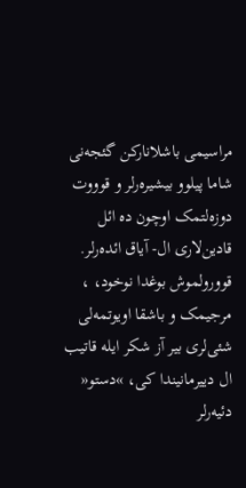مراسیمی باشلانارکن گئجه‌نی شاما پیلوو بیشیره‌رلر و قوووت دوزه‌لتمک اوچون ده ائل قادین‌لاری ال- آیاق ائده‌رلر. قوورولموش بوغدا نوخود، ، مرجیمک و باشقا اویوتمه‌لی شئی‌لری بیر آز شکر ایله قاتیب ال دییرمانیندا کی، »دستو« دئیه‌رلر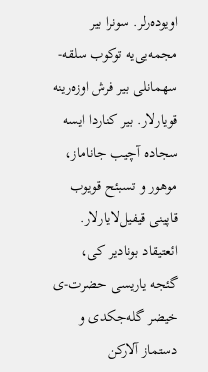اویوده‌رلر. سونرا بیر مجمه‌یی‌یه‌ توکوب سلقه- سهمانلی بیر فرش اوزه‌رینه قویارلار. بیر کناردا ایسه سجاده آچیب جاناماز، موهور و تسبئح قویوب قاپینی قیفیل‌لایارلار. ائعتیقاد بونادیر کی، گئجه ‌یاریسی حضرت-ی خیضر گله‌جکدی و دستماز آلارکن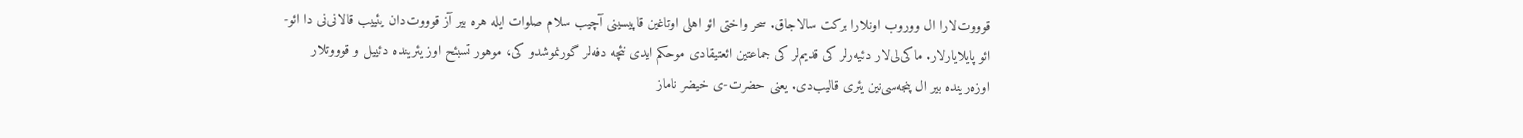قوووت‌لارا ال ووروب اونلارا برکت سالاجاق. سحر واختی ائو اهلی اوتاغین قاپیسینی آچیب سلام صلوات ایله هره بیر آز قوووت‌دان یئییب قالانی‌نی دا ائو- ائو پایلایارلار. ماکی‌لی‌لار دئیه‌رلر کی قدیم‌لر کی جماعتین ائعتیقادی موحکم ایدی نئچه دفه‌لر گورنموشدو کی، موهور تسبئح اوز یئرینده دئییل و قوووتلار اوزه‌رینده بیر ال پنجه‌سی‌نین یئری قالیب‌دی. یعنی حضرت-ی خیضر ناماز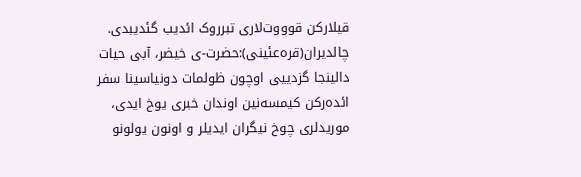قیلارکن قوووت‌لاری تبرروک ائدیب گئدیبدی.
چالدیران(قره‌عئینی):حضرت-ی خیضر، آبی حیات دالینجا گزدییی اوچون ظولمات دونیاسینا سفر ائده‌رکن کیمسه‌نین اوندان خبری یوخ ایدی، موریدلری چوخ نیگران ایدیلر و اونون یولونو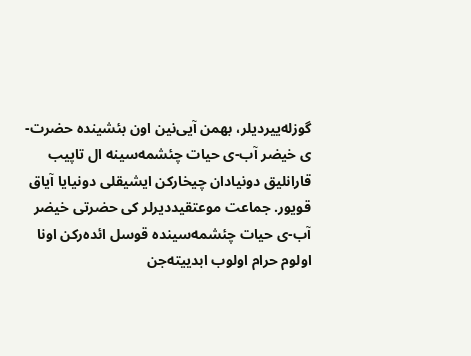گوزله‌ییردیلر، بهمن آیی‌نین‌ اون بئشینده حضرت-ی خیضر آب-ی حیات چئشمه‌سینه ال تاپیب قارانلیق دونیادان چیخارکن ایشیقلی دونیایا آیاق قویور. جماعت موعتقیددیرلر کی حضرتی خیضر آب-ی حیات چئشمه‌سینده قوسل ائده‌رکن اونا اولوم حرام اولوب ابدییته‌جن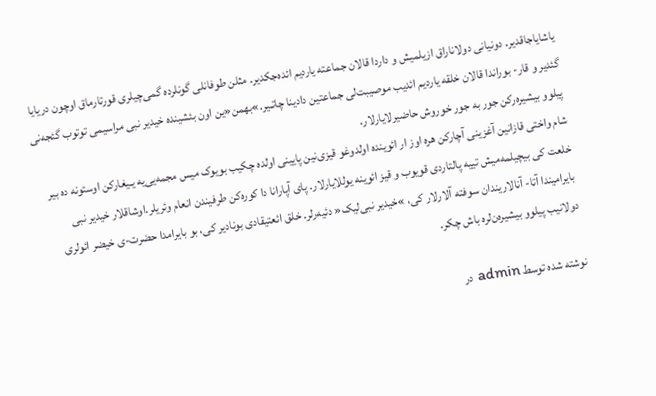یاشایاجاقدیر. دونیانی دولاناراق ازیلمیش و داردا قالان جماعته یاردیم ائده‌جکدیر. مثلن طوفانلی گونلرده گمی‌چیلری قورتارماق اوچون دریایا گئدیر و قار- بوراندا قالان خلقه یاردیم ائدیب موصیبت‌لی جماعتین دادینا چاتـیر.»بهمن«ین اون بئشینده خیدیر نبی مراسیمی توتوب گئجه‌نی پیلوو بیشیره‌رکن جور به جور خوروش حاضیرلایارلار.
شام واختی قازانین آغزینی آچارکن هره‌ اوز ار ائوینده اولدوغو قیزی‌نین پایینی اولده چکیب بویوک میس مجمه‌یی‌یه یـیغارکن اوستونه ‌ده بیر خلعت کی بیچیلمه‌میش تییه پالتاردی قویوب و قیز ائوینه یوللایارلار. پای آپارانا دا کوره‌کن طرفیندن انعام وئریلر.اوشاقلار خیدیر نبی بایرامیندا آتا- آنالاریندان سوفته آلارلار کی، »خیدیر نبی‌لیک« دئیه‌رلر. خلق ائعتیقادی بونادیر کی، بو بایرامدا حضرت-ی خیضر ائولری دولانیب پیلوو بیشیره‌ن‌لره باش چکر.

نوشته شده توسط admin در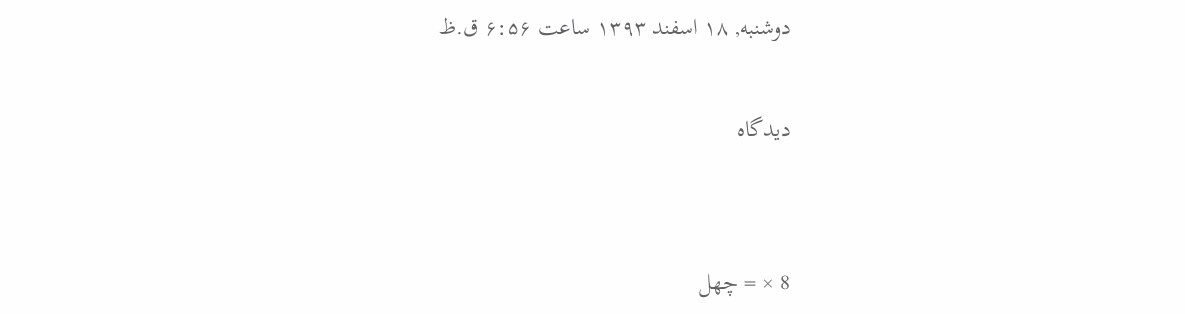دوشنبه, ۱۸ اسفند ۱۳۹۳ ساعت ۶:۵۶ ق.ظ

دیدگاه


8 × = چهل